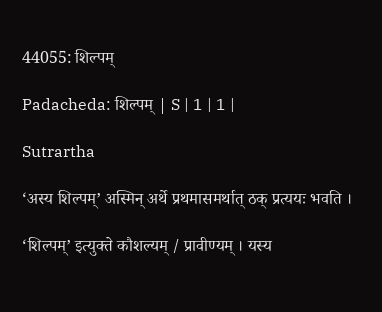44055: शिल्पम्

Padacheda: शिल्पम् | S | 1 | 1 |

Sutrartha

‘अस्य शिल्पम्’ अस्मिन् अर्थे प्रथमासमर्थात् ठक् प्रत्ययः भवति ।

‘शिल्पम्’ इत्युक्ते कौशल्यम् / प्रावीण्यम् । यस्य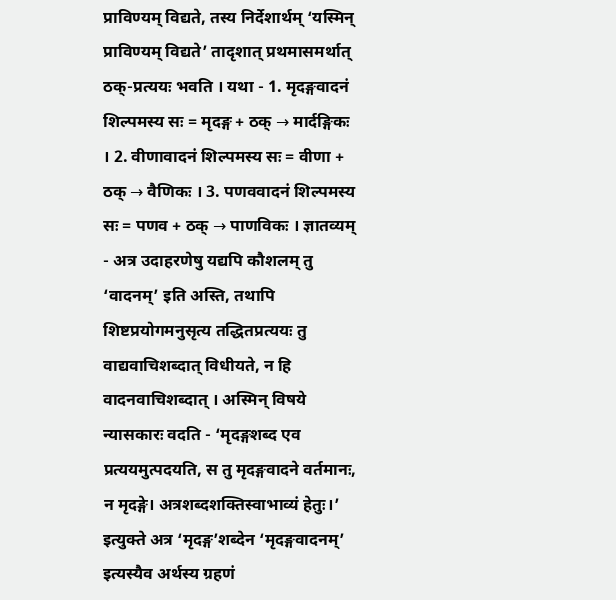प्राविण्यम् विद्यते, तस्य निर्देशार्थम् ‘यस्मिन् प्राविण्यम् विद्यते’ तादृशात् प्रथमासमर्थात् ठक्-प्रत्ययः भवति । यथा - 1. मृदङ्गवादनं शिल्पमस्य सः = मृदङ्ग + ठक् → मार्दङ्गिकः । 2. वीणावादनं शिल्पमस्य सः = वीणा + ठक् → वैणिकः । 3. पणववादनं शिल्पमस्य सः = पणव + ठक् → पाणविकः । ज्ञातव्यम् - अत्र उदाहरणेषु यद्यपि कौशलम् तु ‘वादनम्’ इति अस्ति, तथापि शिष्टप्रयोगमनुसृत्य तद्धितप्रत्ययः तु वाद्यवाचिशब्दात् विधीयते, न हि वादनवाचिशब्दात् । अस्मिन् विषये न्यासकारः वदति - ‘मृदङ्गशब्द एव प्रत्ययमुत्पदयति, स तु मृदङ्गवादने वर्तमानः, न मृदङ्गे। अत्रशब्दशक्तिस्वाभाव्यं हेतुः।’ इत्युक्ते अत्र ‘मृदङ्ग’शब्देन ‘मृदङ्गवादनम्’ इत्यस्यैव अर्थस्य ग्रहणं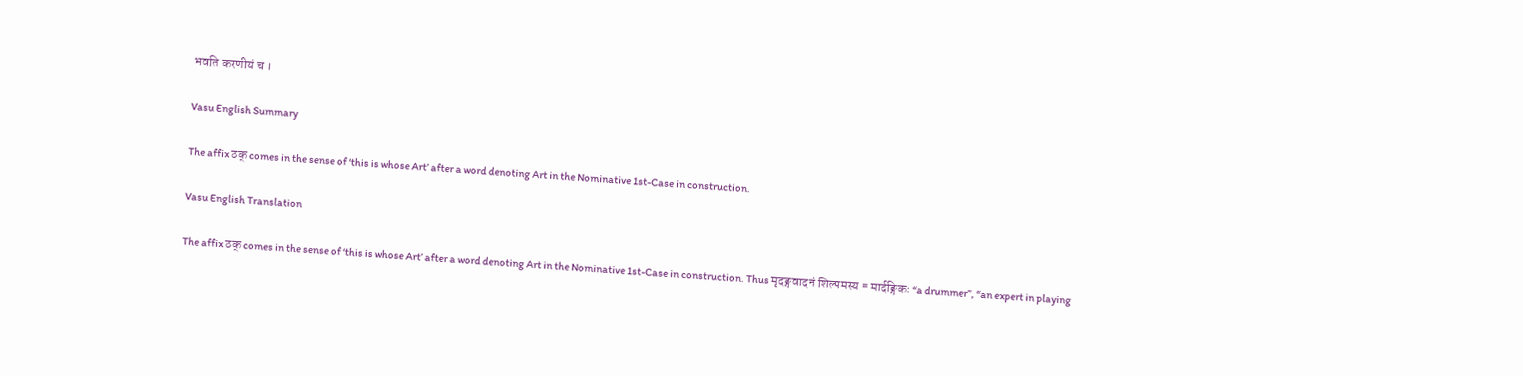भवति करणीयं च ।

Vasu English Summary

The affix ठक् comes in the sense of ‘this is whose Art’ after a word denoting Art in the Nominative 1st-Case in construction.

Vasu English Translation

The affix ठक् comes in the sense of ‘this is whose Art’ after a word denoting Art in the Nominative 1st-Case in construction. Thus मृदङ्गवादनं शिल्पमस्य = मार्दङ्गिकः “a drummer”, “an expert in playing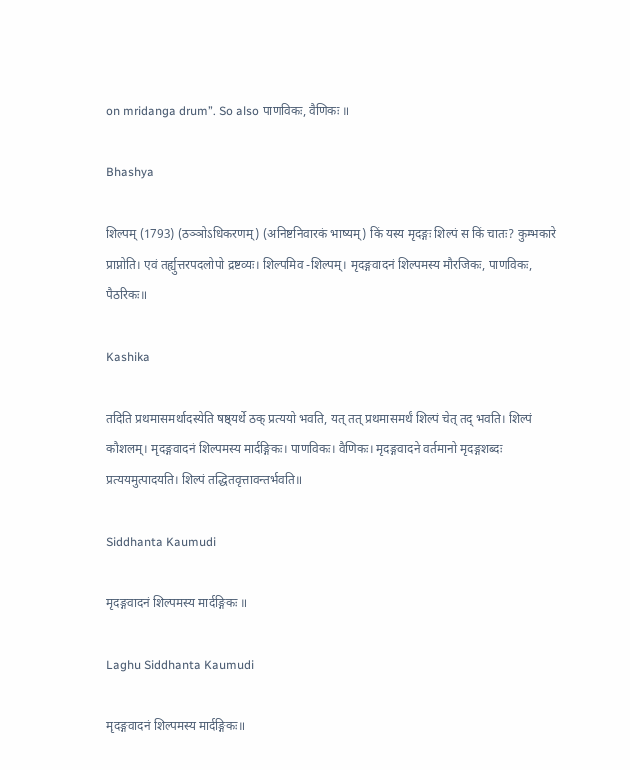on mridanga drum”. So also पाणविकः, वैणिकः ॥

Bhashya

शिल्पम् (1793) (ठञ्ञोऽधिकरणम्) (अनिष्टनिवारकं भाष्यम्) किं यस्य मृदङ्गः शिल्पं स किं चातः? कुम्भकारे प्राप्नोति। एवं तर्ह्युत्तरपदलोपो द्रष्टव्यः। शिल्पमिव -शिल्पम्। मृदङ्गवादनं शिल्पमस्य मौरजिकः, पाणविकः, पैठरिकः॥

Kashika

तदिति प्रथमासमर्थादस्येति षष्ठ्यर्थे ठक् प्रत्ययो भवति, यत् तत् प्रथमासमर्थं शिल्पं चेत् तद् भवति। शिल्पं कौशलम्। मृदङ्गवादनं शिल्पमस्य मार्दङ्गिकः। पाणविकः। वैणिकः। मृदङ्गवादने वर्तमानो मृदङ्गशब्दः प्रत्ययमुत्पादयति। शिल्पं तद्धितवृत्तावन्तर्भवति॥

Siddhanta Kaumudi

मृदङ्गवादनं शिल्पमस्य मार्दङ्गिकः ॥

Laghu Siddhanta Kaumudi

मृदङ्गवादनं शिल्पमस्य मार्दङ्गिकः॥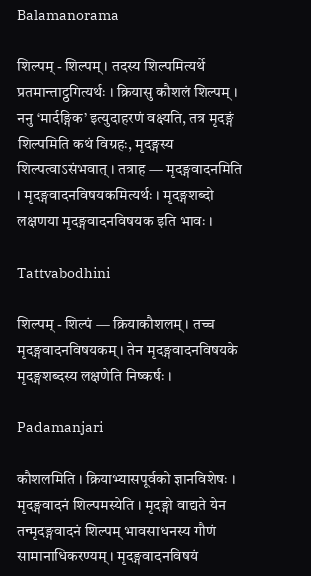Balamanorama

शिल्पम् - शिल्पम् । तदस्य शिल्पमित्यर्थे प्रतमान्ताट्ठगित्यर्थः । क्रियासु कौशलं शिल्पम् । ननु ‘मार्दङ्गिक’ इत्युदाहरणं वक्ष्यति, तत्र मृदङ्गं शिल्पमिति कथं विग्रहः, मृदङ्गस्य शिल्पत्वाऽसंभवात् । तत्राह — मृदङ्गवादनमिति । मृदङ्गवादनविषयकमित्यर्थः । मृदङ्गशब्दो लक्षणया मृदङ्गवादनविषयक इति भावः ।

Tattvabodhini

शिल्पम् - शिल्पं — क्रियाकौशलम् । तच्च मृदङ्गवादनविषयकम् । तेन मृदङ्गवादनविषयके मृदङ्गशब्दस्य लक्षणेति निष्कर्षः ।

Padamanjari

कौशलमिति । क्रियाभ्यासपूर्वको ज्ञानविशेषः । मृदङ्गवादनं शिल्पमस्येति । मृदङ्गो वाद्यते येन तन्मृदङ्गवादनं शिल्पम् भावसाधनस्य गौणं सामानाधिकरण्यम् । मृदङ्गवादनविषयं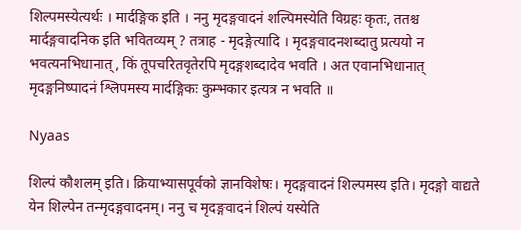शिल्पमस्येत्यर्थः । मार्दङ्गिक इति । ननु मृदङ्गवादनं शल्पिमस्येति विग्रहः कृतः, ततश्च मार्दङ्गवादनिक इति भवितव्यम् ? तत्राह - मृदङ्गेत्यादि । मृदङ्गवादनशब्दातु प्रत्ययो न भवत्यनभिधानात्, किं तूपचरितवृतेरपि मृदङ्गशब्दादेव भवति । अत एवानभिधानात् मृदङ्गनिष्पादनं श्लिपमस्य मार्दङ्गिकः कुम्भकार इत्यत्र न भवति ॥

Nyaas

शिल्पं कौशलम् इति। क्रियाभ्यासपूर्वको ज्ञानविशेषः। मृदङ्गवादनं शिल्पमस्य इति। मृदङ्गो वाद्यते येन शिल्पेन तन्मृदङ्गवादनम्। ननु च मृदङ्गवादनं शिल्पं यस्येति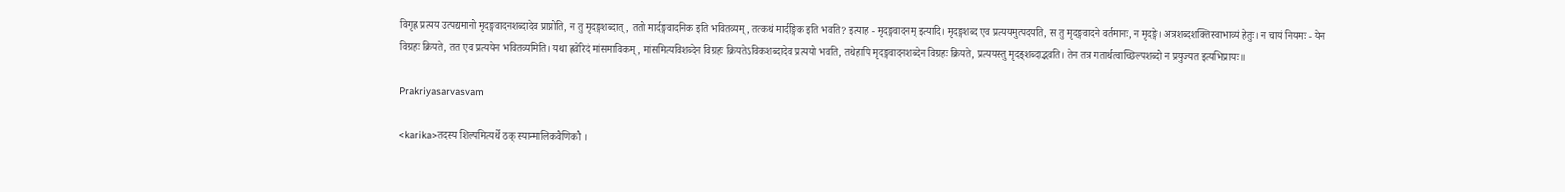विगृह्र प्रत्यय उत्पद्यमानो मृदङ्गवादनशब्दादेव प्राप्नोति, न तु मृदङ्गशब्दात्, ततो मार्दङ्गवादनिक इति भवितव्यम्, तत्कथं मार्दङ्गिक इति भवति? इत्याह - मृदङ्गवादनम् इत्यादि। मृदङ्गशब्द एव प्रत्ययमुत्पदयति, स तु मृदङ्गवादने वर्तमानः, न मृदङ्गे। अत्रशब्दशक्तिस्वाभाव्यं हेतुः। न चायं नियमः - येन विग्रहः क्रियते, तत एव प्रत्ययेन भवितव्यमिति। यथा ह्रवेरिदं मांसमाविकम्, मांसमित्यविशब्देन विग्रहः क्रियतेऽविकशब्दादेव प्रत्ययो भवति, तथेहापि मृदङ्गवादनशब्देन विग्रहः क्रियते, प्रत्ययस्तु मृदङ्शब्दाद्भवति। तेन तत्र गतार्थत्वाच्छिल्पशब्दो न प्रयुज्यत इत्यभिप्रायः॥

Prakriyasarvasvam

<karika>तदस्य शिल्पमित्यर्थे ठक् स्यान्मालिकवैणिकौ ।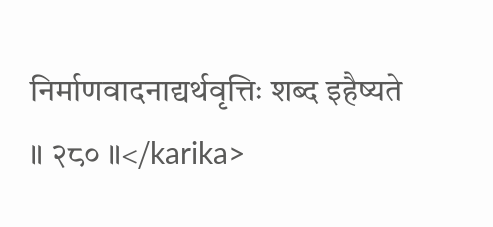निर्माणवादनाद्यर्थवृत्तिः शब्द इहैष्यते ॥ २८० ॥</karika>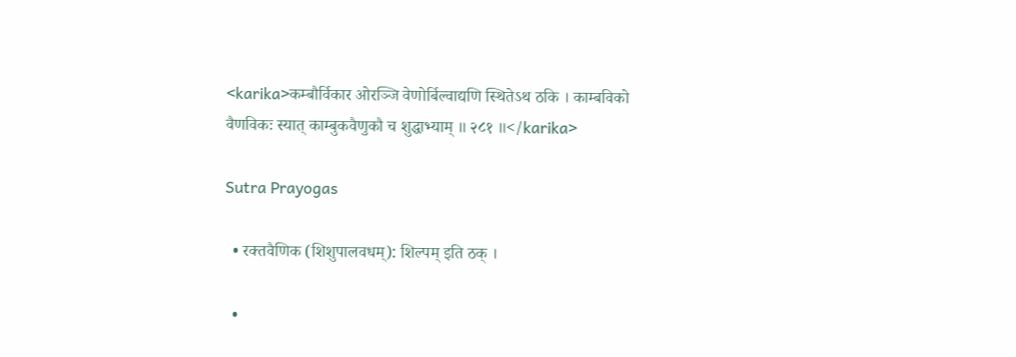<karika>कम्बौर्विकार ओरञ्जि वेणोर्बिल्वाद्यणि स्थितेऽथ ठकि । काम्बविको वैणविकः स्यात् काम्बुकवैणुकौ च शुद्धाभ्याम् ॥ २८१ ॥</karika>

Sutra Prayogas

  • रक्तवैणिक (शिशुपालवधम्): शिल्पम् इति ठक् ।

  •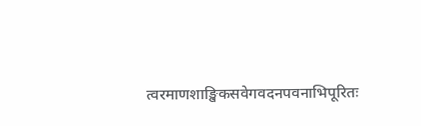त्वरमाणशाङ्खिकसवेगवदनपवनाभिपूरितः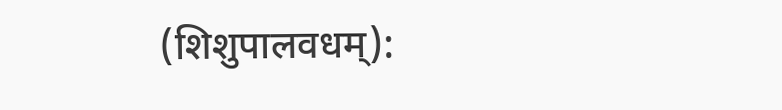(शिशुपालवधम्):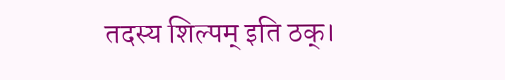तदस्य शिल्पम् इति ठक्।